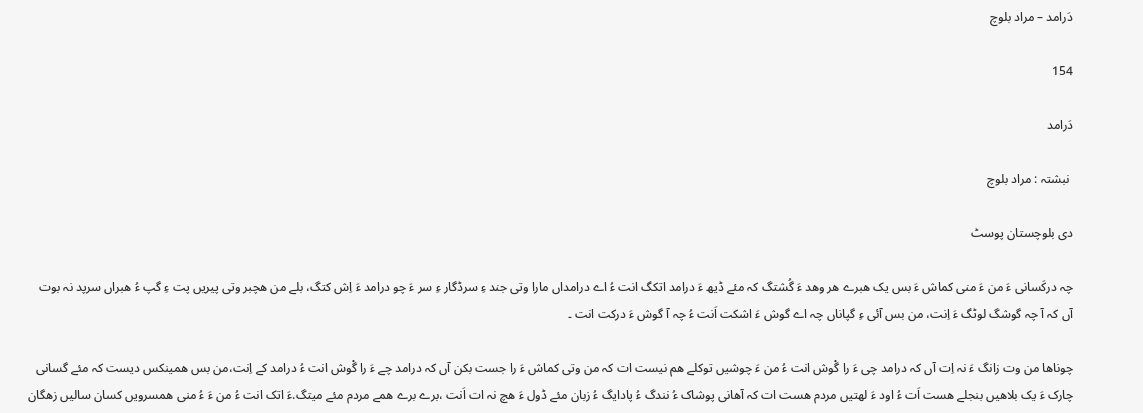دَرامد – مراد بلوچ

154

دَرامد

 نبشتہ : مراد بلوچ

دی بلوچستان پوسٹ

چہ درکَسانی ءَ من ءَ منی کماش ءَ بس یک ھبرے ھر وھد ءَ گُشتگ کہ مئے ڈیھ ءَ درامد اتکگ انت ءُ اے درامداں مارا وتی جند ءِ سرڈگار ءِ سر ءَ چو درامد ءَ اِش کتگ، بلے من ھچبر وتی پیریں پت ءِ گپ ءُ ھبراں سرپد نہ بوت آں کہ آ چہ گوشگ لوٹگ ءَ اِنت، من بس آئی ءِ گپاناں چہ اے گوش ءَ اشکت اَنت ءُ چہ آ گوش ءَ درکت انت ۔

چوناھا من وت زانگ ءَ نہ اِت آں کہ درامد چی ءَ را گْوش انت ءُ من ءَ چوشیں توکلے ھم نیست ات کہ من وتی کماش ءَ را جست بکن آں کہ درامد چے ءَ را گْوش انت ءُ درامد کے اِنت،من بس ھمینکس دیست کہ مئے گسانی چارک ءَ یک بلاھیں بنجلے ھست اَت ءُ اود ءَ لھتیں مردم ھست ات کہ آھانی پوشاک ءُ نندگ ءُ پادایگ ءُ زبان مئے ڈول ءَ ھچ نہ ات اَنت ،برے برے ھمے مردم مئے میتگ.ءَ اتک انت ءُ من ءَ ءُ منی ھمسرویں کسان سالیں زھگان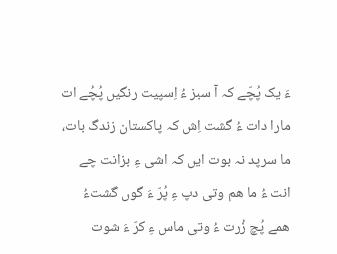ءَ یک پُچّے کہ آ سبز ءُ اِسپیت رنگیں پُچُے ات مارا دات ءُ گشت اِش کہ پاکستان زندگ بات، ما سرپد نہ بوت ایں کہ اشی ءِ بزانت چے انت ءُ ما ھم وتی دپ ءِ پُرّ ءَ گوں گشتءُ ھمے پُچ زُرت ءُ وتی ماس ءِ کرّ ءَ شوت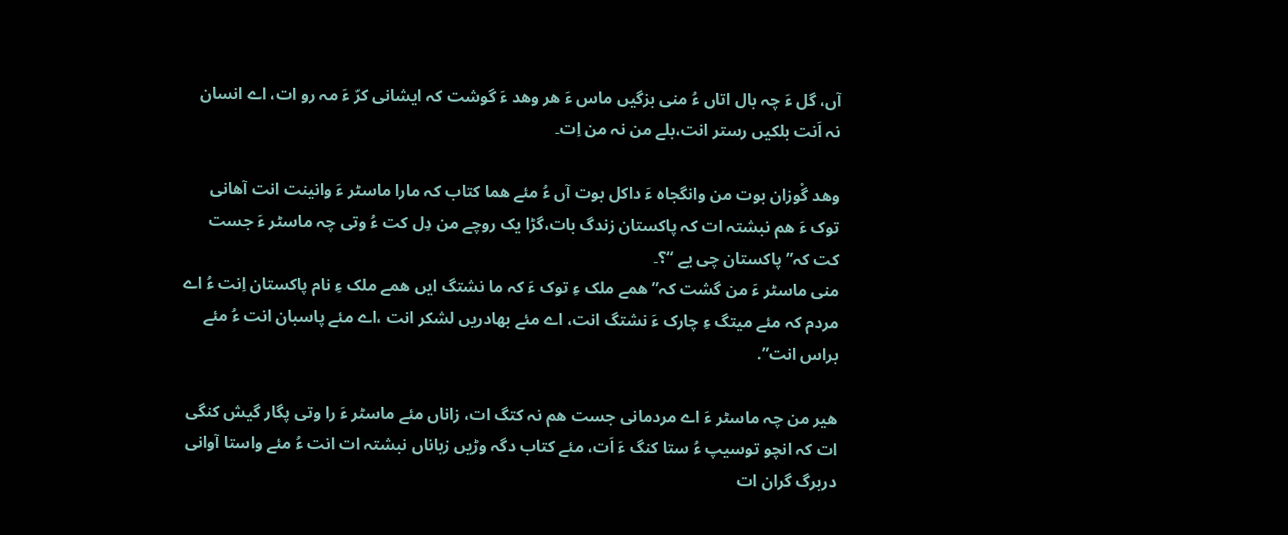آں، گل ءَ چہ بال اتاں ءُ منی بزگیں ماس ءَ ھر وھد ءَ گوشت کہ ایشانی کرّ ءَ مہ رو ات، اے انسان نہ اَنت بلکیں رستر انت،بلے من نہ من اِت۔

وھد گْوزان بوت من وانگجاہ ءَ داکل بوت آں ءُ مئے ھما کتاب کہ مارا ماسٹر ءَ وانینت انت آھانی توک ءَ ھم نبشتہ ات کہ پاکستان زندگ بات،گڑا یک روچے من دِل کت ءُ وتی چہ ماسٹر ءَ جست  کت کہ” پاکستان چی یے “؟۔
منی ماسٹر ءَ من گشت کہ” ھمے ملک ءِ توک ءَ کہ ما نشتگ ایں ھمے ملک ءِ نام پاکستان اِنت ءُ اے مردم کہ مئے میتگ ءِ چارک ءَ نشتگ انت، اے مئے بھادریں لشکر انت ،اے مئے پاسبان انت ءُ مئے براس انت”.

ھیر من چہ ماسٹر ءَ اے مردمانی جست ھم نہ کتگ ات، زاناں مئے ماسٹر ءَ را وتی پگار گیش کنگی ات کہ انچو توسیپ ءُ ستا کنگ ءَ اَت، مئے کتاب دگہ وڑیں زباناں نبشتہ ات انت ءُ مئے واستا آوانی دربرگ گران ات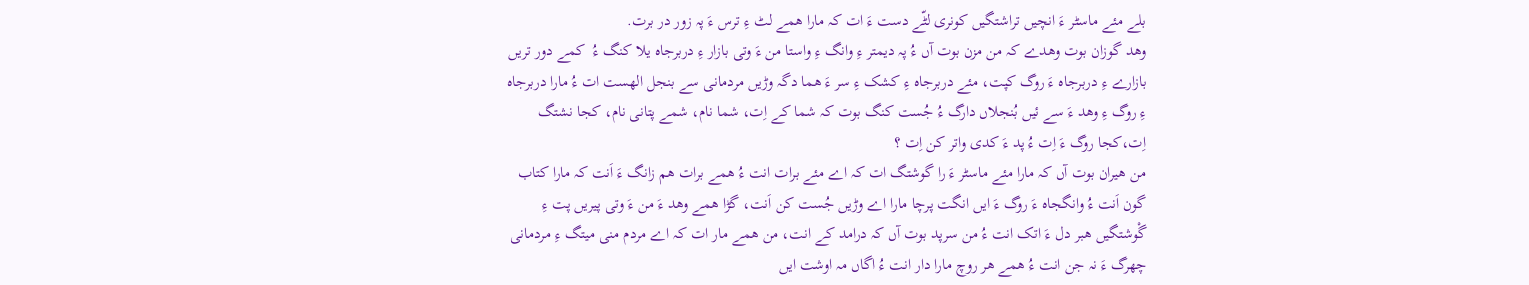بلے مئے ماسٹر ءَ انچیں تراشتگیں کونری لٹّے دست ءَ ات کہ مارا ھمے لٹ ءِ ترس ءَ پہ زور در برت.
وھد گوزان بوت وھدے کہ من مزن بوت آں ءُ پہ دیمتر ءِ وانگ ءِ واستا من ءَ وتی بازار ءِ دربرجاہ یلا کنگ ءُ  کمے دور تریں بازارے ءِ دربرجاہ ءَ روگ کپت، مئے دربرجاہ ءِ کشک ءِ سر ءَ ھما دگہ وڑیں مردمانی سے بنجل الھست ات ءُ مارا دربرجاہ ءِ روگ ءِ وھد ءَ سے ئیں بُنجلاں دارگ ءُ جُست کنگ بوت کہ شما کے اِت، شما نام، شمے پتانی نام، کجا نشتگ اِت،کجا روگ ءَ اِت ءُ پد ءَ کدی واتر کن اِت ؟
من ھیران بوت آں کہ مارا مئے ماسٹر ءَ را گوشتگ ات کہ اے مئے برات انت ءُ ھمے برات ھم زانگ ءَ اَنت کہ مارا کتاب گون اَنت ءُ وانگجاہ ءَ روگ ءَ ایں انگت پرچا مارا اے وڑیں جُست کن اَنت، گڑا ھمے وھد ءَ من ءَ وتی پیریں پت ءِ گْوشتگیں ھبر دل ءَ اتک انت ءُ من سرپد بوت آں کہ درامد کے انت، من ھمے مار ات کہ اے مردم منی میتگ ءِ مردمانی چھرگ ءَ نہ جن انت ءُ ھمے ھر روچ مارا دار انت ءُ اگاں مہ اوشت ایں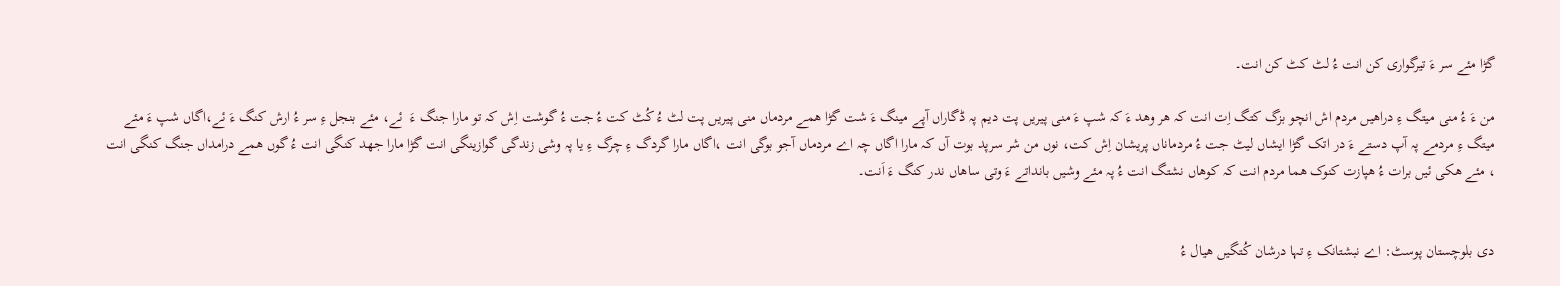گڑا مئے سر ءَ تیرگواری کن انت ءُ لٹ کٹ کن انت۔

من ءَ ءُ منی میتگ ءِ دراھیں مردم اش انچو بزگ کتگ اِت انت کہ ھر وھد ءَ کہ شپ ءَ منی پیریں پت دیم پہ ڈگاراں آپے مینگ ءَ شت گڑا ھمے مردماں منی پیریں پت لٹ ءُ کُٹ کت ءُ جت ءُ گوشت اِش کہ تو مارا جنگ ءَ  ئے، مئے بنجل ءِ سر ءُ ارش کنگ ءَ ئے،اگاں شپ ءَ مئے میتگ ءِ مردمے پہ آپ دستے ءَ در اتک گڑا ایشاں لیٹ جت ءُ مردماناں پریشان اِش کت، نوں من شر سرپد بوت آں کہ مارا اگاں چہ اے مردماں آجو بوگی انت ،اگاں مارا گردگ ءِ چرگ ءِ یا پہ وشی زندگی گوازینگی انت گڑا مارا جھد کنگی انت ءُ گوں ھمے درامداں جنگ کنگی انت ، مئے ھکی ئیں برات ءُ ھپازت کنوک ھما مردم انت کہ کوھاں نشتگ انت ءُ پہ مئے وشیں بانداتے ءَ وتی ساھاں ندر کنگ ءَ اَنت۔


دی بلوچستان پوسٹ: اے نبشتانک ءِ تہا درشان کُتگیں ھیال ءُ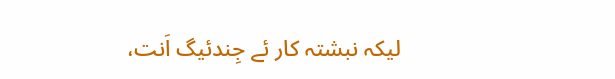لیکہ نبشتہ کار ئے جِندئیگ اَنت،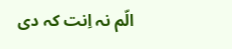الّم نہ اِنت کہ دی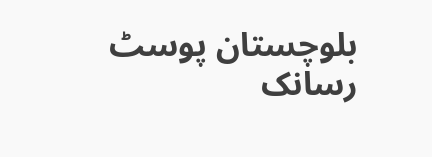بلوچستان پوسٹ رسانک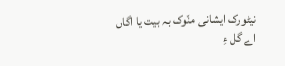نیٹورک ایشانی منّوک بہ بیت یا اگاں اے گل ءِ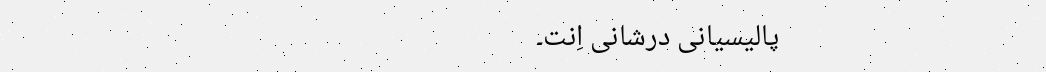پالیسیانی درشانی اِنت۔